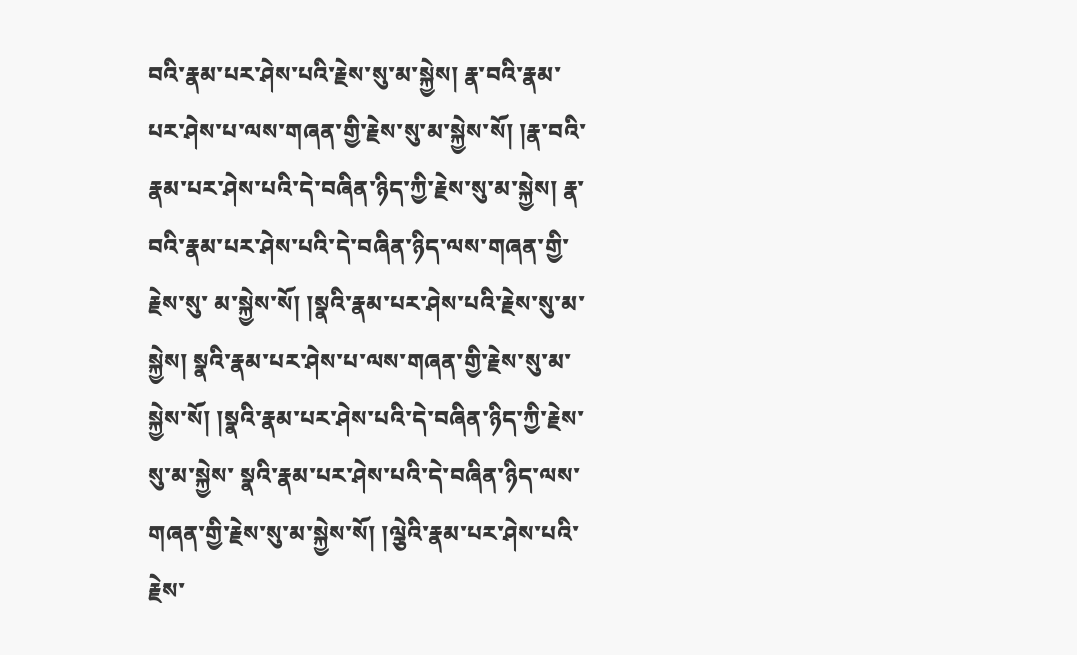བའི་རྣམ་པར་ཤེས་པའི་རྗེས་སུ་མ་སྐྱེས། རྣ་བའི་རྣམ་ པར་ཤེས་པ་ལས་གཞན་གྱི་རྗེས་སུ་མ་སྐྱེས་སོ། །རྣ་བའི་རྣམ་པར་ཤེས་པའི་དེ་བཞིན་ཉིད་ཀྱི་རྗེས་སུ་མ་སྐྱེས། རྣ་བའི་རྣམ་པར་ཤེས་པའི་དེ་བཞིན་ཉིད་ལས་གཞན་གྱི་རྗེས་སུ་ མ་སྐྱེས་སོ། །སྣའི་རྣམ་པར་ཤེས་པའི་རྗེས་སུ་མ་སྐྱེས། སྣའི་རྣམ་པར་ཤེས་པ་ལས་གཞན་གྱི་རྗེས་སུ་མ་སྐྱེས་སོ། །སྣའི་རྣམ་པར་ཤེས་པའི་དེ་བཞིན་ཉིད་ཀྱི་རྗེས་སུ་མ་སྐྱེས་ སྣའི་རྣམ་པར་ཤེས་པའི་དེ་བཞིན་ཉིད་ལས་གཞན་གྱི་རྗེས་སུ་མ་སྐྱེས་སོ། །ལྕེའི་རྣམ་པར་ཤེས་པའི་རྗེས་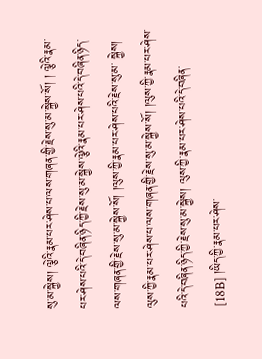སུ་མ་སྐྱེས། ལྕེའི་རྣམ་པར་ཤེས་པ་ལས་གཞན་གྱི་རྗེས་སུ་མ་སྐྱེས་སོ། ། ལྕེའི་རྣམ་པར་ཤེས་པའི་དེ་བཞིན་ཉིད་ཀྱི་རྗེས་སུ་མ་སྐྱེས་ལྕེའི་རྣམ་པར་ཤེས་པའི་དེ་བཞིན་ཉིད་ལས་གཞན་གྱི་རྗེས་སུ་མ་སྐྱེས་སོ། །ལུས་ཀྱི་རྣམ་པར་ཤེས་པའི་རྗེས་སུ་མ་ སྐྱེས། ལུས་ཀྱི་རྣམ་པར་ཤེས་པ་ལས་གཞན་གྱི་རྗེས་སུ་མ་སྐྱེས་སོ། །ལུས་ཀྱི་རྣམ་པར་ཤེས་པའི་དེ་བཞིན་ཉིད་ཀྱི་རྗེས་སུ་མ་སྐྱེས། ལུས་ཀྱི་རྣམ་པར་ཤེས་པའི་དེ་བཞིན་ [18B] །ཡིད་ཀྱི་རྣམ་པར་ཤེས་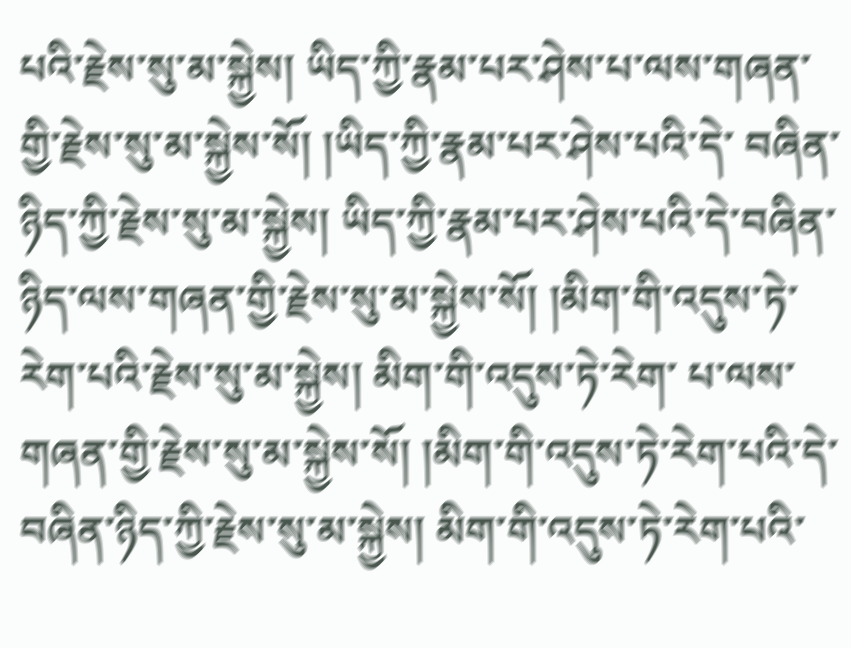པའི་རྗེས་སུ་མ་སྐྱེས། ཡིད་ཀྱི་རྣམ་པར་ཤེས་པ་ལས་གཞན་གྱི་རྗེས་སུ་མ་སྐྱེས་སོ། །ཡིད་ཀྱི་རྣམ་པར་ཤེས་པའི་དེ་ བཞིན་ཉིད་ཀྱི་རྗེས་སུ་མ་སྐྱེས། ཡིད་ཀྱི་རྣམ་པར་ཤེས་པའི་དེ་བཞིན་ཉིད་ལས་གཞན་གྱི་རྗེས་སུ་མ་སྐྱེས་སོ། །མིག་གི་འདུས་ཏེ་རེག་པའི་རྗེས་སུ་མ་སྐྱེས། མིག་གི་འདུས་ཏེ་རེག་ པ་ལས་གཞན་གྱི་རྗེས་སུ་མ་སྐྱེས་སོ། །མིག་གི་འདུས་ཏེ་རེག་པའི་དེ་བཞིན་ཉིད་ཀྱི་རྗེས་སུ་མ་སྐྱེས། མིག་གི་འདུས་ཏེ་རེག་པའི་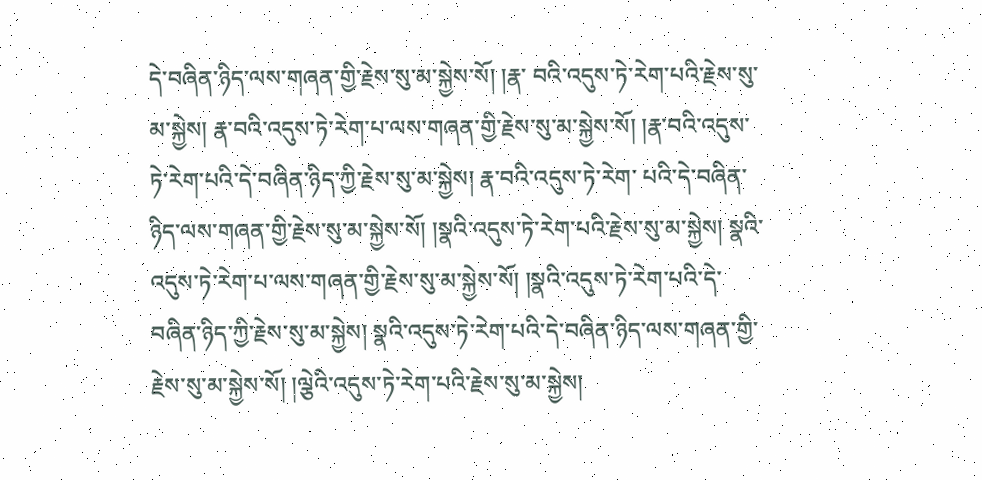དེ་བཞིན་ཉིད་ལས་གཞན་གྱི་རྗེས་སུ་མ་སྐྱེས་སོ། །རྣ་ བའི་འདུས་ཏེ་རེག་པའི་རྗེས་སུ་མ་སྐྱེས། རྣ་བའི་འདུས་ཏེ་རེག་པ་ལས་གཞན་གྱི་རྗེས་སུ་མ་སྐྱེས་སོ། །རྣ་བའི་འདུས་ཏེ་རེག་པའི་དེ་བཞིན་ཉིད་ཀྱི་རྗེས་སུ་མ་སྐྱེས། རྣ་བའི་འདུས་ཏེ་རེག་ པའི་དེ་བཞིན་ཉིད་ལས་གཞན་གྱི་རྗེས་སུ་མ་སྐྱེས་སོ། །སྣའི་འདུས་ཏེ་རེག་པའི་རྗེས་སུ་མ་སྐྱེས། སྣའི་འདུས་ཏེ་རེག་པ་ལས་གཞན་གྱི་རྗེས་སུ་མ་སྐྱེས་སོ། །སྣའི་འདུས་ཏེ་རེག་པའི་དེ་ བཞིན་ཉིད་ཀྱི་རྗེས་སུ་མ་སྐྱེས། སྣའི་འདུས་ཏེ་རེག་པའི་དེ་བཞིན་ཉིད་ལས་གཞན་གྱི་རྗེས་སུ་མ་སྐྱེས་སོ། །ལྕེའི་འདུས་ཏེ་རེག་པའི་རྗེས་སུ་མ་སྐྱེས།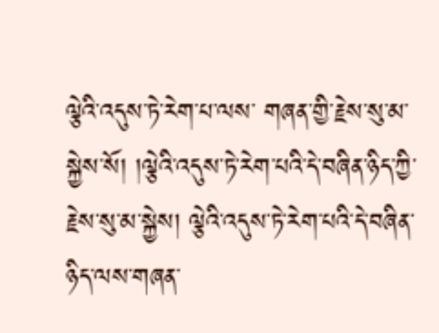ལྕེའི་འདུས་ཏེ་རེག་པ་ལས་ གཞན་གྱི་རྗེས་སུ་མ་སྐྱེས་སོ། །ལྕེའི་འདུས་ཏེ་རེག་པའི་དེ་བཞིན་ཉིད་ཀྱི་རྗེས་སུ་མ་སྐྱེས། ལྕེའི་འདུས་ཏེ་རེག་པའི་དེ་བཞིན་ཉིད་ལས་གཞན་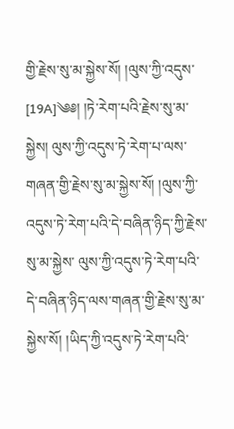གྱི་རྗེས་སུ་མ་སྐྱེས་སོ། །ལུས་ཀྱི་འདུས་ [19A]༄༅། །ཏེ་རེག་པའི་རྗེས་སུ་མ་སྐྱེས། ལུས་ཀྱི་འདུས་ཏེ་རེག་པ་ལས་གཞན་གྱི་རྗེས་སུ་མ་སྐྱེས་སོ། །ལུས་ཀྱི་འདུས་ཏེ་རེག་པའི་དེ་བཞིན་ཉིད་ཀྱི་རྗེས་སུ་མ་སྐྱེས་ ལུས་ཀྱི་འདུས་ཏེ་རེག་པའི་དེ་བཞིན་ཉིད་ལས་གཞན་གྱི་རྗེས་སུ་མ་སྐྱེས་སོ། །ཡིད་ཀྱི་འདུས་ཏེ་རེག་པའི་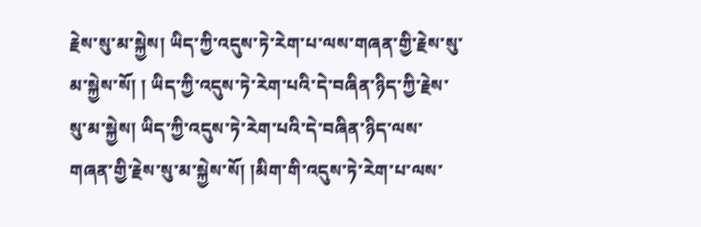རྗེས་སུ་མ་སྐྱེས། ཡིད་ཀྱི་འདུས་ཏེ་རེག་པ་ལས་གཞན་གྱི་རྗེས་སུ་མ་སྐྱེས་སོ། ། ཡིད་ཀྱི་འདུས་ཏེ་རེག་པའི་དེ་བཞིན་ཉིད་ཀྱི་རྗེས་སུ་མ་སྐྱེས། ཡིད་ཀྱི་འདུས་ཏེ་རེག་པའི་དེ་བཞིན་ཉིད་ལས་གཞན་གྱི་རྗེས་སུ་མ་སྐྱེས་སོ། །མིག་གི་འདུས་ཏེ་རེག་པ་ལས་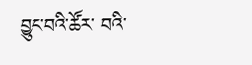བྱུང་བའི་ཚོར་ བའི་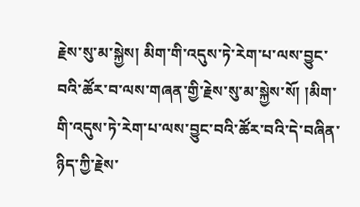རྗེས་སུ་མ་སྐྱེས། མིག་གི་འདུས་ཏེ་རེག་པ་ལས་བྱུང་བའི་ཚོར་བ་ལས་གཞན་གྱི་རྗེས་སུ་མ་སྐྱེས་སོ། །མིག་གི་འདུས་ཏེ་རེག་པ་ལས་བྱུང་བའི་ཚོར་བའི་དེ་བཞིན་ཉིད་ཀྱི་རྗེས་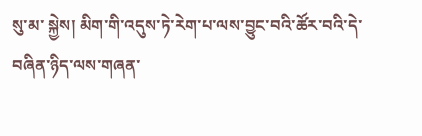སུ་མ་ སྐྱེས། མིག་གི་འདུས་ཏེ་རེག་པ་ལས་བྱུང་བའི་ཚོར་བའི་དེ་བཞིན་ཉིད་ལས་གཞན་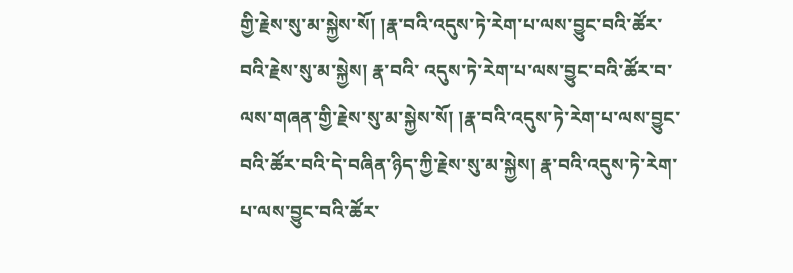གྱི་རྗེས་སུ་མ་སྐྱེས་སོ། །རྣ་བའི་འདུས་ཏེ་རེག་པ་ལས་བྱུང་བའི་ཚོར་བའི་རྗེས་སུ་མ་སྐྱེས། རྣ་བའི་ འདུས་ཏེ་རེག་པ་ལས་བྱུང་བའི་ཚོར་བ་ལས་གཞན་གྱི་རྗེས་སུ་མ་སྐྱེས་སོ། །རྣ་བའི་འདུས་ཏེ་རེག་པ་ལས་བྱུང་བའི་ཚོར་བའི་དེ་བཞིན་ཉིད་ཀྱི་རྗེས་སུ་མ་སྐྱེས། རྣ་བའི་འདུས་ཏེ་རེག་ པ་ལས་བྱུང་བའི་ཚོར་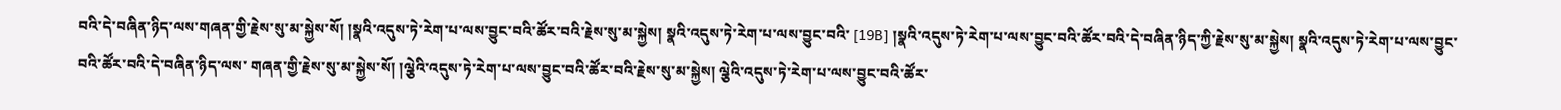བའི་དེ་བཞིན་ཉིད་ལས་གཞན་གྱི་རྗེས་སུ་མ་སྐྱེས་སོ། །སྣའི་འདུས་ཏེ་རེག་པ་ལས་བྱུང་བའི་ཚོར་བའི་རྗེས་སུ་མ་སྐྱེས། སྣའི་འདུས་ཏེ་རེག་པ་ལས་བྱུང་བའི་ [19B] །སྣའི་འདུས་ཏེ་རེག་པ་ལས་བྱུང་བའི་ཚོར་བའི་དེ་བཞིན་ཉིད་ཀྱི་རྗེས་སུ་མ་སྐྱེས། སྣའི་འདུས་ཏེ་རེག་པ་ལས་བྱུང་བའི་ཚོར་བའི་དེ་བཞིན་ཉིད་ལས་ གཞན་གྱི་རྗེས་སུ་མ་སྐྱེས་སོ། །ལྕེའི་འདུས་ཏེ་རེག་པ་ལས་བྱུང་བའི་ཚོར་བའི་རྗེས་སུ་མ་སྐྱེས། ལྕེའི་འདུས་ཏེ་རེག་པ་ལས་བྱུང་བའི་ཚོར་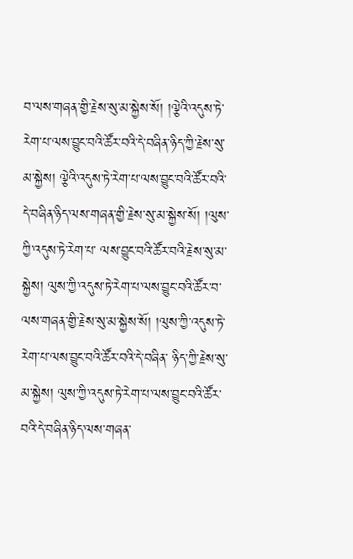བ་ལས་གཞན་གྱི་རྗེས་སུ་མ་སྐྱེས་སོ། །ལྕེའི་འདུས་ཏེ་ རེག་པ་ལས་བྱུང་བའི་ཚོར་བའི་དེ་བཞིན་ཉིད་ཀྱི་རྗེས་སུ་མ་སྐྱེས། ལྕེའི་འདུས་ཏེ་རེག་པ་ལས་བྱུང་བའི་ཚོར་བའི་དེ་བཞིན་ཉིད་ལས་གཞན་གྱི་རྗེས་སུ་མ་སྐྱེས་སོ། །ལུས་ཀྱི་འདུས་ཏེ་རེག་པ་ ལས་བྱུང་བའི་ཚོར་བའི་རྗེས་སུ་མ་སྐྱེས། ལུས་ཀྱི་འདུས་ཏེ་རེག་པ་ལས་བྱུང་བའི་ཚོར་བ་ལས་གཞན་གྱི་རྗེས་སུ་མ་སྐྱེས་སོ། །ལུས་ཀྱི་འདུས་ཏེ་རེག་པ་ལས་བྱུང་བའི་ཚོར་བའི་དེ་བཞིན་ ཉིད་ཀྱི་རྗེས་སུ་མ་སྐྱེས། ལུས་ཀྱི་འདུས་ཏེ་རེག་པ་ལས་བྱུང་བའི་ཚོར་བའི་དེ་བཞིན་ཉིད་ལས་གཞན་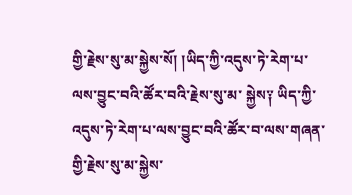གྱི་རྗེས་སུ་མ་སྐྱེས་སོ། །ཡིད་ཀྱི་འདུས་ཏེ་རེག་པ་ལས་བྱུང་བའི་ཚོར་བའི་རྗེས་སུ་མ་ སྐྱེས༑ ཡིད་ཀྱི་འདུས་ཏེ་རེག་པ་ལས་བྱུང་བའི་ཚོར་བ་ལས་གཞན་གྱི་རྗེས་སུ་མ་སྐྱེས་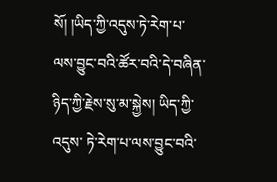སོ། །ཡིད་ཀྱི་འདུས་ཏེ་རེག་པ་ལས་བྱུང་བའི་ཚོར་བའི་དེ་བཞིན་ཉིད་ཀྱི་རྗེས་སུ་མ་སྐྱེས། ཡིད་ཀྱི་འདུས་ ཏེ་རེག་པ་ལས་བྱུང་བའི་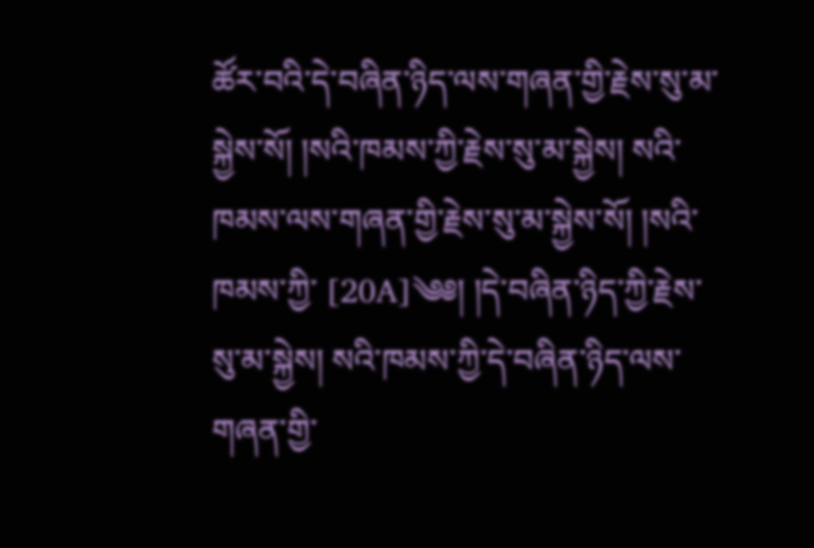ཚོར་བའི་དེ་བཞིན་ཉིད་ལས་གཞན་གྱི་རྗེས་སུ་མ་སྐྱེས་སོ། །སའི་ཁམས་ཀྱི་རྗེས་སུ་མ་སྐྱེས། སའི་ཁམས་ལས་གཞན་གྱི་རྗེས་སུ་མ་སྐྱེས་སོ། །སའི་ཁམས་ཀྱི་ [20A]༄༅། །དེ་བཞིན་ཉིད་ཀྱི་རྗེས་སུ་མ་སྐྱེས། སའི་ཁམས་ཀྱི་དེ་བཞིན་ཉིད་ལས་གཞན་གྱི་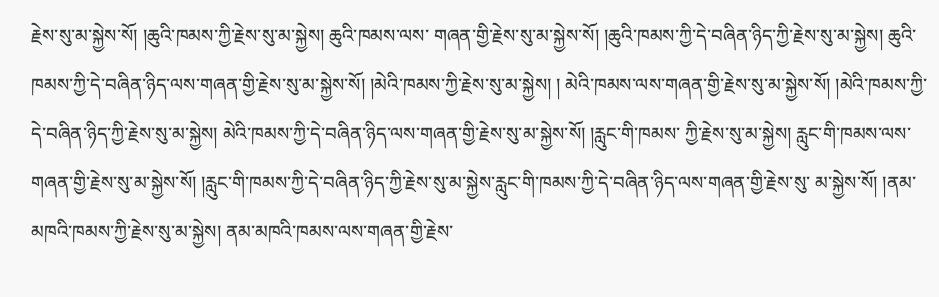རྗེས་སུ་མ་སྐྱེས་སོ། །ཆུའི་ཁམས་ཀྱི་རྗེས་སུ་མ་སྐྱེས། ཆུའི་ཁམས་ལས་ གཞན་གྱི་རྗེས་སུ་མ་སྐྱེས་སོ། །ཆུའི་ཁམས་ཀྱི་དེ་བཞིན་ཉིད་ཀྱི་རྗེས་སུ་མ་སྐྱེས། ཆུའི་ཁམས་ཀྱི་དེ་བཞིན་ཉིད་ལས་གཞན་གྱི་རྗེས་སུ་མ་སྐྱེས་སོ། །མེའི་ཁམས་ཀྱི་རྗེས་སུ་མ་སྐྱེས། ། མེའི་ཁམས་ལས་གཞན་གྱི་རྗེས་སུ་མ་སྐྱེས་སོ། །མེའི་ཁམས་ཀྱི་དེ་བཞིན་ཉིད་ཀྱི་རྗེས་སུ་མ་སྐྱེས། མེའི་ཁམས་ཀྱི་དེ་བཞིན་ཉིད་ལས་གཞན་གྱི་རྗེས་སུ་མ་སྐྱེས་སོ། །རླུང་གི་ཁམས་ ཀྱི་རྗེས་སུ་མ་སྐྱེས། རླུང་གི་ཁམས་ལས་གཞན་གྱི་རྗེས་སུ་མ་སྐྱེས་སོ། །རླུང་གི་ཁམས་ཀྱི་དེ་བཞིན་ཉིད་ཀྱི་རྗེས་སུ་མ་སྐྱེས་རླུང་གི་ཁམས་ཀྱི་དེ་བཞིན་ཉིད་ལས་གཞན་གྱི་རྗེས་སུ་ མ་སྐྱེས་སོ། །ནམ་མཁའི་ཁམས་ཀྱི་རྗེས་སུ་མ་སྐྱེས། ནམ་མཁའི་ཁམས་ལས་གཞན་གྱི་རྗེས་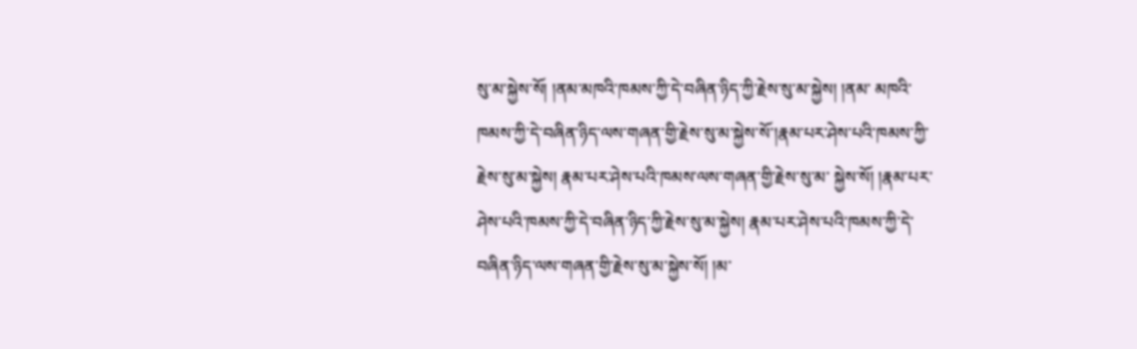སུ་མ་སྐྱེས་སོ། །ནམ་མཁའི་ཁམས་ཀྱི་དེ་བཞིན་ཉིད་ཀྱི་རྗེས་སུ་མ་སྐྱེས། །ནམ་ མཁའི་ཁམས་ཀྱི་དེ་བཞིན་ཉིད་ལས་གཞན་གྱི་རྗེས་སུ་མ་སྐྱེས་སོ་།རྣམ་པར་ཤེས་པའི་ཁམས་ཀྱི་རྗེས་སུ་མ་སྐྱེས། རྣམ་པར་ཤེས་པའི་ཁམས་ལས་གཞན་གྱི་རྗེས་སུ་མ་ སྐྱེས་སོ། །རྣམ་པར་ཤེས་པའི་ཁམས་ཀྱི་དེ་བཞིན་ཉིད་ཀྱི་རྗེས་སུ་མ་སྐྱེས། རྣམ་པར་ཤེས་པའི་ཁམས་ཀྱི་དེ་བཞིན་ཉིད་ལས་གཞན་གྱི་རྗེས་སུ་མ་སྐྱེས་སོ། །མ་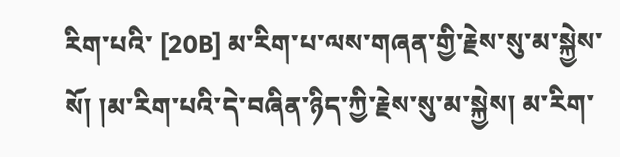རིག་པའི་ [20B] མ་རིག་པ་ལས་གཞན་གྱི་རྗེས་སུ་མ་སྐྱེས་སོ། །མ་རིག་པའི་དེ་བཞིན་ཉིད་ཀྱི་རྗེས་སུ་མ་སྐྱེས། མ་རིག་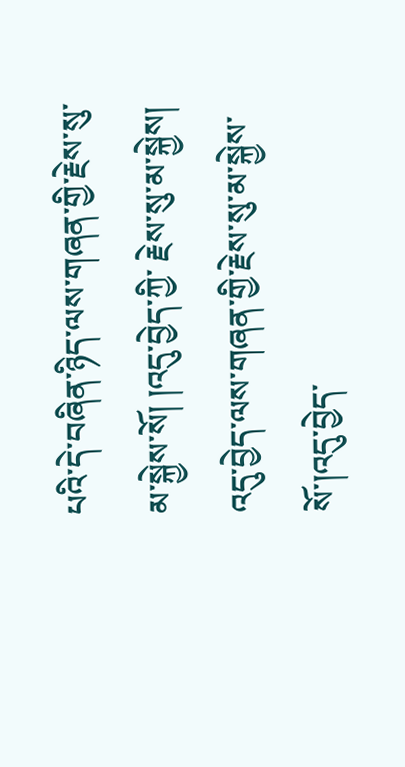པའི་དེ་བཞིན་ཉིད་ལས་གཞན་གྱི་རྗེས་སུ་མ་སྐྱེས་སོ། །འདུ་བྱེད་ཀྱི་ རྗེས་སུ་མ་སྐྱེས། འདུ་བྱེད་ལས་གཞན་གྱི་རྗེས་སུ་མ་སྐྱེས་སོ་།འདུ་བྱེད་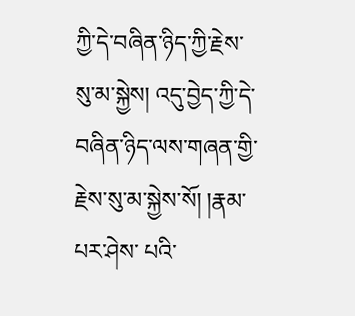ཀྱི་དེ་བཞིན་ཉིད་ཀྱི་རྗེས་སུ་མ་སྐྱེས། འདུ་བྱེད་ཀྱི་དེ་བཞིན་ཉིད་ལས་གཞན་གྱི་རྗེས་སུ་མ་སྐྱེས་སོ། །རྣམ་པར་ཤེས་ པའི་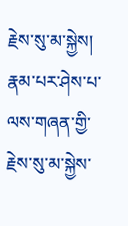རྗེས་སུ་མ་སྐྱེས། རྣམ་པར་ཤེས་པ་ལས་གཞན་གྱི་རྗེས་སུ་མ་སྐྱེས་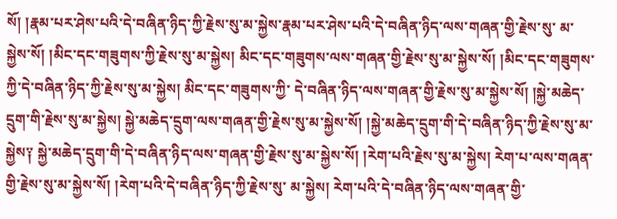སོ། །རྣམ་པར་ཤེས་པའི་དེ་བཞིན་ཉིད་ཀྱི་རྗེས་སུ་མ་སྐྱེས་རྣམ་པར་ཤེས་པའི་དེ་བཞིན་ཉིད་ལས་གཞན་གྱི་རྗེས་སུ་ མ་སྐྱེས་སོ། །མིང་དང་གཟུགས་ཀྱི་རྗེས་སུ་མ་སྐྱེས། མིང་དང་གཟུགས་ལས་གཞན་གྱི་རྗེས་སུ་མ་སྐྱེས་སོ། །མིང་དང་གཟུགས་ཀྱི་དེ་བཞིན་ཉིད་ཀྱི་རྗེས་སུ་མ་སྐྱེས། མིང་དང་གཟུགས་ཀྱི་ དེ་བཞིན་ཉིད་ལས་གཞན་གྱི་རྗེས་སུ་མ་སྐྱེས་སོ། །སྐྱེ་མཆེད་དྲུག་གི་རྗེས་སུ་མ་སྐྱེས། སྐྱེ་མཆེད་དྲུག་ལས་གཞན་གྱི་རྗེས་སུ་མ་སྐྱེས་སོ། །སྐྱེ་མཆེད་དྲུག་གི་དེ་བཞིན་ཉིད་ཀྱི་རྗེས་སུ་མ་ སྐྱེས༑ སྐྱེ་མཆེད་དྲུག་གི་དེ་བཞིན་ཉིད་ལས་གཞན་གྱི་རྗེས་སུ་མ་སྐྱེས་སོ། །རེག་པའི་རྗེས་སུ་མ་སྐྱེས། རེག་པ་ལས་གཞན་གྱི་རྗེས་སུ་མ་སྐྱེས་སོ། །རེག་པའི་དེ་བཞིན་ཉིད་ཀྱི་རྗེས་སུ་ མ་སྐྱེས། རེག་པའི་དེ་བཞིན་ཉིད་ལས་གཞན་གྱི་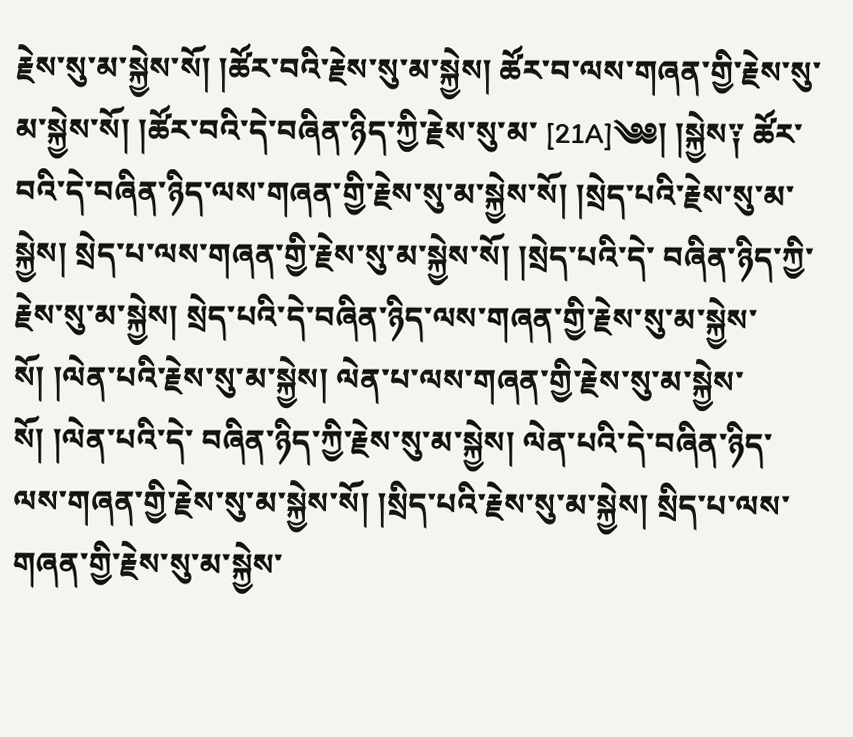རྗེས་སུ་མ་སྐྱེས་སོ། །ཚོར་བའི་རྗེས་སུ་མ་སྐྱེས། ཚོར་བ་ལས་གཞན་གྱི་རྗེས་སུ་མ་སྐྱེས་སོ། །ཚོར་བའི་དེ་བཞིན་ཉིད་ཀྱི་རྗེས་སུ་མ་ [21A]༄༅། །སྐྱེས༑ ཚོར་བའི་དེ་བཞིན་ཉིད་ལས་གཞན་གྱི་རྗེས་སུ་མ་སྐྱེས་སོ། །སྲེད་པའི་རྗེས་སུ་མ་སྐྱེས། སྲེད་པ་ལས་གཞན་གྱི་རྗེས་སུ་མ་སྐྱེས་སོ། །སྲེད་པའི་དེ་ བཞིན་ཉིད་ཀྱི་རྗེས་སུ་མ་སྐྱེས། སྲེད་པའི་དེ་བཞིན་ཉིད་ལས་གཞན་གྱི་རྗེས་སུ་མ་སྐྱེས་སོ། །ལེན་པའི་རྗེས་སུ་མ་སྐྱེས། ལེན་པ་ལས་གཞན་གྱི་རྗེས་སུ་མ་སྐྱེས་སོ། །ལེན་པའི་དེ་ བཞིན་ཉིད་ཀྱི་རྗེས་སུ་མ་སྐྱེས། ལེན་པའི་དེ་བཞིན་ཉིད་ལས་གཞན་གྱི་རྗེས་སུ་མ་སྐྱེས་སོ། །སྲིད་པའི་རྗེས་སུ་མ་སྐྱེས། སྲིད་པ་ལས་གཞན་གྱི་རྗེས་སུ་མ་སྐྱེས་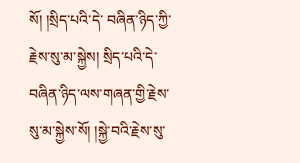སོ། །སྲིད་པའི་དེ་ བཞིན་ཉིད་ཀྱི་རྗེས་སུ་མ་སྐྱེས། སྲིད་པའི་དེ་བཞིན་ཉིད་ལས་གཞན་གྱི་རྗེས་སུ་མ་སྐྱེས་སོ། །སྐྱེ་བའི་རྗེས་སུ་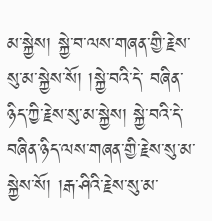མ་སྐྱེས། སྐྱེ་བ་ལས་གཞན་གྱི་རྗེས་སུ་མ་སྐྱེས་སོ། །སྐྱེ་བའི་དེ་ བཞིན་ཉིད་ཀྱི་རྗེས་སུ་མ་སྐྱེས། སྐྱེ་བའི་དེ་བཞིན་ཉིད་ལས་གཞན་གྱི་རྗེས་སུ་མ་སྐྱེས་སོ། །རྒ་ཤིའི་རྗེས་སུ་མ་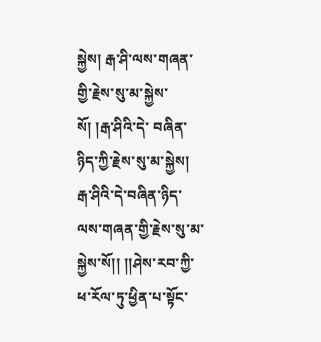སྐྱེས། རྒ་ཤི་ལས་གཞན་གྱི་རྗེས་སུ་མ་སྐྱེས་སོ། །རྒ་ཤིའི་དེ་ བཞིན་ཉིད་ཀྱི་རྗེས་སུ་མ་སྐྱེས། རྒ་ཤིའི་དེ་བཞིན་ཉིད་ལས་གཞན་གྱི་རྗེས་སུ་མ་སྐྱེས་སོ།། །།ཤེས་རབ་ཀྱི་ཕ་རོལ་ཏུ་ཕྱིན་པ་སྟོང་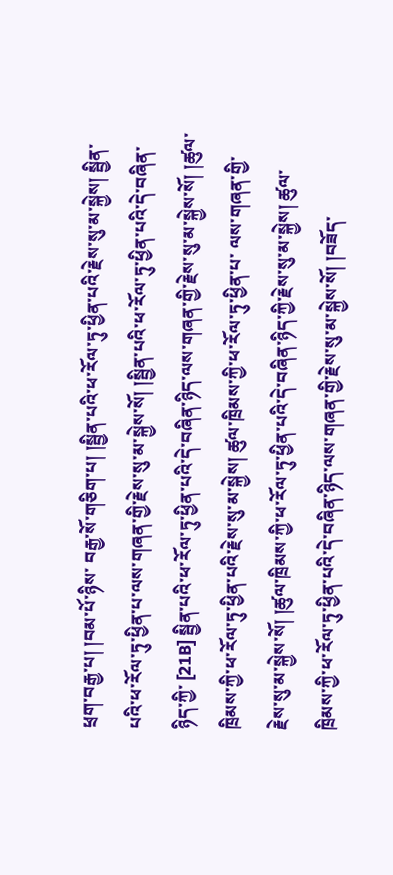ཕྲག་བརྒྱ་པ། །བམ་པོ་ཉིས་ བརྒྱ་སོ་གཅིག་པ། །སྦྱིན་པའི་ཕ་རོལ་ཏུ་ཕྱིན་པའི་རྗེས་སུ་མ་སྐྱེས། སྦྱིན་པའི་ཕ་རོལ་ཏུ་ཕྱིན་པ་ལས་གཞན་གྱི་རྗེས་སུ་མ་སྐྱེས་སོ། །སྦྱིན་པའི་ཕ་རོལ་ཏུ་ཕྱིན་པའི་དེ་བཞིན་ཉིད་ཀྱི་ [21B] སྦྱིན་པའི་ཕ་རོལ་ཏུ་ཕྱིན་པའི་དེ་བཞིན་ཉིད་ལས་གཞན་གྱི་རྗེས་སུ་མ་སྐྱེས་སོ། །ཚུལ་ཁྲིམས་ཀྱི་ཕ་རོལ་ཏུ་ཕྱིན་པའི་རྗེས་སུ་མ་སྐྱེས། ཚུལ་ཁྲིམས་ཀྱི་ཕ་རོལ་ཏུ་ཕྱིན་པ་ ལས་གཞན་གྱི་རྗེས་སུ་མ་སྐྱེས་སོ། །ཚུལ་ཁྲིམས་ཀྱི་ཕ་རོལ་ཏུ་ཕྱིན་པའི་དེ་བཞིན་ཉིད་ཀྱི་རྗེས་སུ་མ་སྐྱེས། ཚུལ་ཁྲིམས་ཀྱི་ཕ་རོལ་ཏུ་ཕྱིན་པའི་དེ་བཞིན་ཉིད་ལས་གཞན་གྱི་རྗེས་སུ་མ་སྐྱེས་སོ། །བཟོད་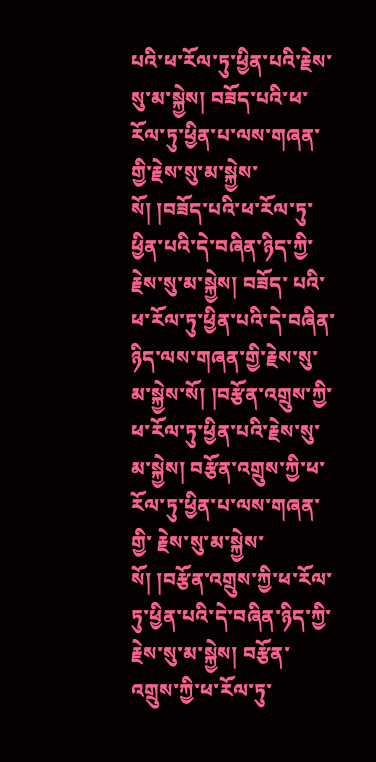པའི་ཕ་རོལ་ཏུ་ཕྱིན་པའི་རྗེས་སུ་མ་སྐྱེས། བཟོད་པའི་ཕ་རོལ་ཏུ་ཕྱིན་པ་ལས་གཞན་གྱི་རྗེས་སུ་མ་སྐྱེས་སོ། །བཟོད་པའི་ཕ་རོལ་ཏུ་ཕྱིན་པའི་དེ་བཞིན་ཉིད་ཀྱི་རྗེས་སུ་མ་སྐྱེས། བཟོད་ པའི་ཕ་རོལ་ཏུ་ཕྱིན་པའི་དེ་བཞིན་ཉིད་ལས་གཞན་གྱི་རྗེས་སུ་མ་སྐྱེས་སོ། །བརྩོན་འགྲུས་ཀྱི་ཕ་རོལ་ཏུ་ཕྱིན་པའི་རྗེས་སུ་མ་སྐྱེས། བརྩོན་འགྲུས་ཀྱི་ཕ་རོལ་ཏུ་ཕྱིན་པ་ལས་གཞན་གྱི་ རྗེས་སུ་མ་སྐྱེས་སོ། །བརྩོན་འགྲུས་ཀྱི་ཕ་རོལ་ཏུ་ཕྱིན་པའི་དེ་བཞིན་ཉིད་ཀྱི་རྗེས་སུ་མ་སྐྱེས། བརྩོན་འགྲུས་ཀྱི་ཕ་རོལ་ཏུ་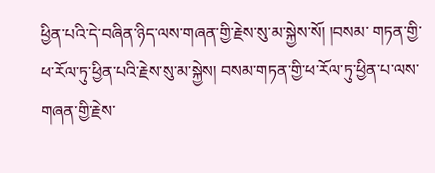ཕྱིན་པའི་དེ་བཞིན་ཉིད་ལས་གཞན་གྱི་རྗེས་སུ་མ་སྐྱེས་སོ། །བསམ་ གཏན་གྱི་ཕ་རོལ་ཏུ་ཕྱིན་པའི་རྗེས་སུ་མ་སྐྱེས། བསམ་གཏན་གྱི་ཕ་རོལ་ཏུ་ཕྱིན་པ་ལས་གཞན་གྱི་རྗེས་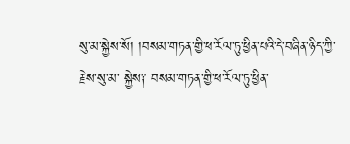སུ་མ་སྐྱེས་སོ། །བསམ་གཏན་གྱི་ཕ་རོལ་ཏུ་ཕྱིན་པའི་དེ་བཞིན་ཉིད་ཀྱི་རྗེས་སུ་མ་ སྐྱེས༑ བསམ་གཏན་གྱི་ཕ་རོལ་ཏུ་ཕྱིན་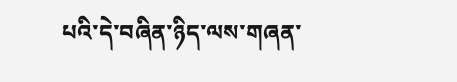པའི་དེ་བཞིན་ཉིད་ལས་གཞན་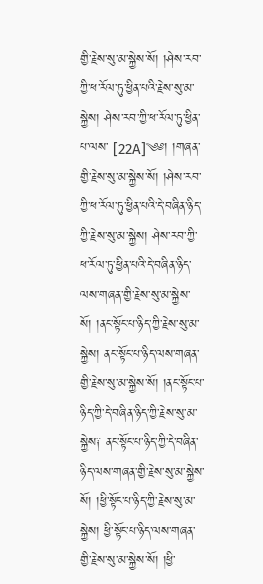གྱི་རྗེས་སུ་མ་སྐྱེས་སོ། །ཤེས་རབ་ཀྱི་ཕ་རོལ་ཏུ་ཕྱིན་པའི་རྗེས་སུ་མ་སྐྱེས། ཤེས་རབ་ཀྱི་ཕ་རོལ་ཏུ་ཕྱིན་པ་ལས་ [22A]༄༅། །གཞན་གྱི་རྗེས་སུ་མ་སྐྱེས་སོ། །ཤེས་རབ་ཀྱི་ཕ་རོལ་ཏུ་ཕྱིན་པའི་དེ་བཞིན་ཉིད་ཀྱི་རྗེས་སུ་མ་སྐྱེས། ཤེས་རབ་ཀྱི་ཕ་རོལ་ཏུ་ཕྱིན་པའི་དེ་བཞིན་ཉིད་ ལས་གཞན་གྱི་རྗེས་སུ་མ་སྐྱེས་སོ། །ནང་སྟོང་པ་ཉིད་ཀྱི་རྗེས་སུ་མ་སྐྱེས། ནང་སྟོང་པ་ཉིད་ལས་གཞན་གྱི་རྗེས་སུ་མ་སྐྱེས་སོ། །ནང་སྟོང་པ་ཉིད་ཀྱི་དེ་བཞིན་ཉིད་ཀྱི་རྗེས་སུ་མ་ སྐྱེས༑ ནང་སྟོང་པ་ཉིད་ཀྱི་དེ་བཞིན་ཉིད་ལས་གཞན་གྱི་རྗེས་སུ་མ་སྐྱེས་སོ། །ཕྱི་སྟོང་པ་ཉིད་ཀྱི་རྗེས་སུ་མ་སྐྱེས། ཕྱི་སྟོང་པ་ཉིད་ལས་གཞན་གྱི་རྗེས་སུ་མ་སྐྱེས་སོ། །ཕྱི་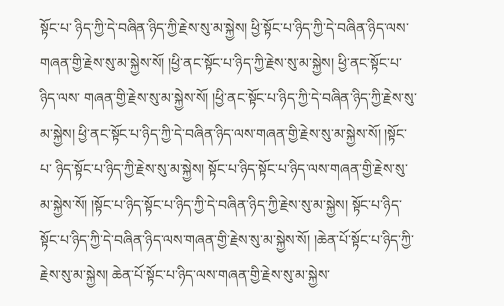སྟོང་པ་ ཉིད་ཀྱི་དེ་བཞིན་ཉིད་ཀྱི་རྗེས་སུ་མ་སྐྱེས། ཕྱི་སྟོང་པ་ཉིད་ཀྱི་དེ་བཞིན་ཉིད་ལས་གཞན་གྱི་རྗེས་སུ་མ་སྐྱེས་སོ། །ཕྱི་ནང་སྟོང་པ་ཉིད་ཀྱི་རྗེས་སུ་མ་སྐྱེས། ཕྱི་ནང་སྟོང་པ་ཉིད་ལས་ གཞན་གྱི་རྗེས་སུ་མ་སྐྱེས་སོ། །ཕྱི་ནང་སྟོང་པ་ཉིད་ཀྱི་དེ་བཞིན་ཉིད་ཀྱི་རྗེས་སུ་མ་སྐྱེས། ཕྱི་ནང་སྟོང་པ་ཉིད་ཀྱི་དེ་བཞིན་ཉིད་ལས་གཞན་གྱི་རྗེས་སུ་མ་སྐྱེས་སོ། །སྟོང་པ་ ཉིད་སྟོང་པ་ཉིད་ཀྱི་རྗེས་སུ་མ་སྐྱེས། སྟོང་པ་ཉིད་སྟོང་པ་ཉིད་ལས་གཞན་གྱི་རྗེས་སུ་མ་སྐྱེས་སོ། །སྟོང་པ་ཉིད་སྟོང་པ་ཉིད་ཀྱི་དེ་བཞིན་ཉིད་ཀྱི་རྗེས་སུ་མ་སྐྱེས། སྟོང་པ་ཉིད་ སྟོང་པ་ཉིད་ཀྱི་དེ་བཞིན་ཉིད་ལས་གཞན་གྱི་རྗེས་སུ་མ་སྐྱེས་སོ། །ཆེན་པོ་སྟོང་པ་ཉིད་ཀྱི་རྗེས་སུ་མ་སྐྱེས། ཆེན་པོ་སྟོང་པ་ཉིད་ལས་གཞན་གྱི་རྗེས་སུ་མ་སྐྱེས་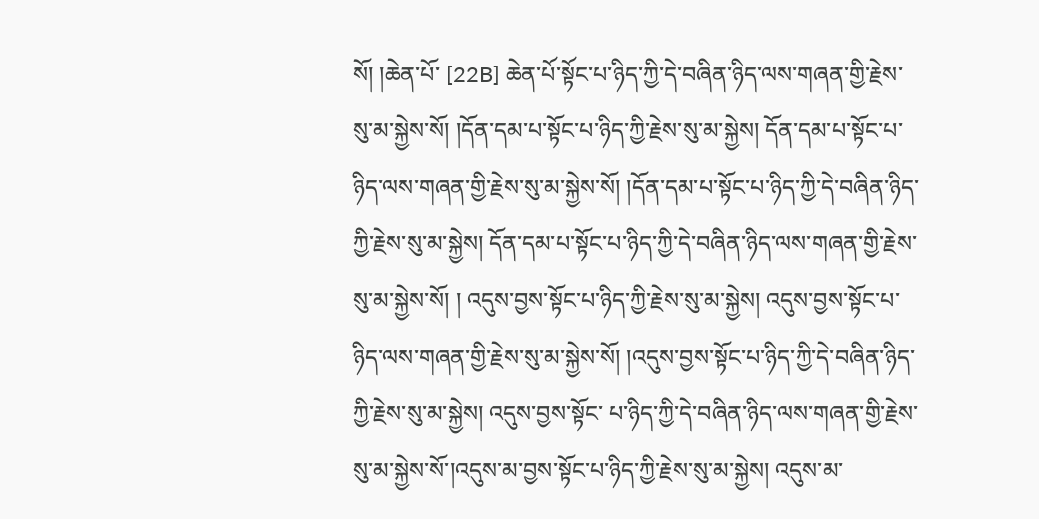སོ། །ཆེན་པོ་ [22B] ཆེན་པོ་སྟོང་པ་ཉིད་ཀྱི་དེ་བཞིན་ཉིད་ལས་གཞན་གྱི་རྗེས་སུ་མ་སྐྱེས་སོ། །དོན་དམ་པ་སྟོང་པ་ཉིད་ཀྱི་རྗེས་སུ་མ་སྐྱེས། དོན་དམ་པ་སྟོང་པ་ ཉིད་ལས་གཞན་གྱི་རྗེས་སུ་མ་སྐྱེས་སོ། །དོན་དམ་པ་སྟོང་པ་ཉིད་ཀྱི་དེ་བཞིན་ཉིད་ཀྱི་རྗེས་སུ་མ་སྐྱེས། དོན་དམ་པ་སྟོང་པ་ཉིད་ཀྱི་དེ་བཞིན་ཉིད་ལས་གཞན་གྱི་རྗེས་སུ་མ་སྐྱེས་སོ། ། འདུས་བྱས་སྟོང་པ་ཉིད་ཀྱི་རྗེས་སུ་མ་སྐྱེས། འདུས་བྱས་སྟོང་པ་ཉིད་ལས་གཞན་གྱི་རྗེས་སུ་མ་སྐྱེས་སོ། །འདུས་བྱས་སྟོང་པ་ཉིད་ཀྱི་དེ་བཞིན་ཉིད་ཀྱི་རྗེས་སུ་མ་སྐྱེས། འདུས་བྱས་སྟོང་ པ་ཉིད་ཀྱི་དེ་བཞིན་ཉིད་ལས་གཞན་གྱི་རྗེས་སུ་མ་སྐྱེས་སོ་།འདུས་མ་བྱས་སྟོང་པ་ཉིད་ཀྱི་རྗེས་སུ་མ་སྐྱེས། འདུས་མ་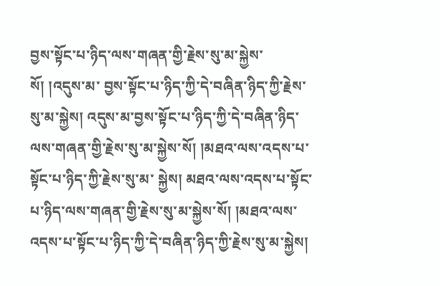བྱས་སྟོང་པ་ཉིད་ལས་གཞན་གྱི་རྗེས་སུ་མ་སྐྱེས་སོ། །འདུས་མ་ བྱས་སྟོང་པ་ཉིད་ཀྱི་དེ་བཞིན་ཉིད་ཀྱི་རྗེས་སུ་མ་སྐྱེས། འདུས་མ་བྱས་སྟོང་པ་ཉིད་ཀྱི་དེ་བཞིན་ཉིད་ལས་གཞན་གྱི་རྗེས་སུ་མ་སྐྱེས་སོ། །མཐའ་ལས་འདས་པ་སྟོང་པ་ཉིད་ཀྱི་རྗེས་སུ་མ་ སྐྱེས། མཐའ་ལས་འདས་པ་སྟོང་པ་ཉིད་ལས་གཞན་གྱི་རྗེས་སུ་མ་སྐྱེས་སོ། །མཐའ་ལས་འདས་པ་སྟོང་པ་ཉིད་ཀྱི་དེ་བཞིན་ཉིད་ཀྱི་རྗེས་སུ་མ་སྐྱེས།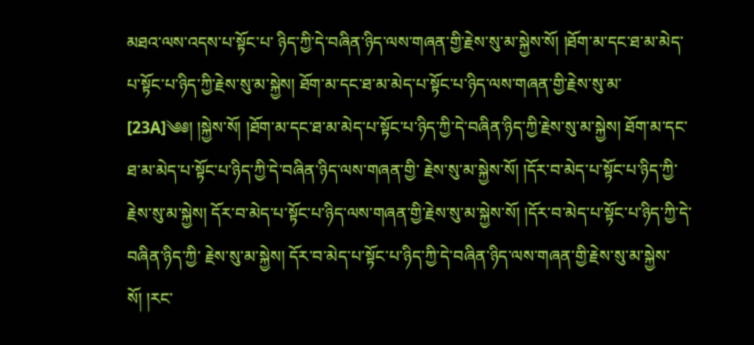མཐའ་ལས་འདས་པ་སྟོང་པ་ ཉིད་ཀྱི་དེ་བཞིན་ཉིད་ལས་གཞན་གྱི་རྗེས་སུ་མ་སྐྱེས་སོ། །ཐོག་མ་དང་ཐ་མ་མེད་པ་སྟོང་པ་ཉིད་ཀྱི་རྗེས་སུ་མ་སྐྱེས། ཐོག་མ་དང་ཐ་མ་མེད་པ་སྟོང་པ་ཉིད་ལས་གཞན་གྱི་རྗེས་སུ་མ་ [23A]༄༅། །སྐྱེས་སོ། །ཐོག་མ་དང་ཐ་མ་མེད་པ་སྟོང་པ་ཉིད་ཀྱི་དེ་བཞིན་ཉིད་ཀྱི་རྗེས་སུ་མ་སྐྱེས། ཐོག་མ་དང་ཐ་མ་མེད་པ་སྟོང་པ་ཉིད་ཀྱི་དེ་བཞིན་ཉིད་ལས་གཞན་གྱི་ རྗེས་སུ་མ་སྐྱེས་སོ། །དོར་བ་མེད་པ་སྟོང་པ་ཉིད་ཀྱི་རྗེས་སུ་མ་སྐྱེས། དོར་བ་མེད་པ་སྟོང་པ་ཉིད་ལས་གཞན་གྱི་རྗེས་སུ་མ་སྐྱེས་སོ། །དོར་བ་མེད་པ་སྟོང་པ་ཉིད་ཀྱི་དེ་བཞིན་ཉིད་ཀྱི་ རྗེས་སུ་མ་སྐྱེས། དོར་བ་མེད་པ་སྟོང་པ་ཉིད་ཀྱི་དེ་བཞིན་ཉིད་ལས་གཞན་གྱི་རྗེས་སུ་མ་སྐྱེས་སོ། །རང་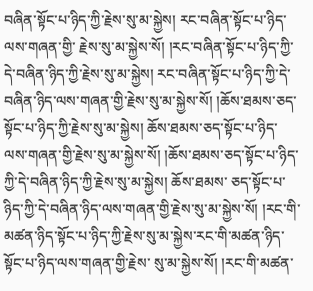བཞིན་སྟོང་པ་ཉིད་ཀྱི་རྗེས་སུ་མ་སྐྱེས། རང་བཞིན་སྟོང་པ་ཉིད་ལས་གཞན་གྱི་ རྗེས་སུ་མ་སྐྱེས་སོ། །རང་བཞིན་སྟོང་པ་ཉིད་ཀྱི་དེ་བཞིན་ཉིད་ཀྱི་རྗེས་སུ་མ་སྐྱེས། རང་བཞིན་སྟོང་པ་ཉིད་ཀྱི་དེ་བཞིན་ཉིད་ལས་གཞན་གྱི་རྗེས་སུ་མ་སྐྱེས་སོ། །ཆོས་ཐམས་ཅད་ སྟོང་པ་ཉིད་ཀྱི་རྗེས་སུ་མ་སྐྱེས། ཆོས་ཐམས་ཅད་སྟོང་པ་ཉིད་ལས་གཞན་གྱི་རྗེས་སུ་མ་སྐྱེས་སོ། །ཆོས་ཐམས་ཅད་སྟོང་པ་ཉིད་ཀྱི་དེ་བཞིན་ཉིད་ཀྱི་རྗེས་སུ་མ་སྐྱེས། ཆོས་ཐམས་ ཅད་སྟོང་པ་ཉིད་ཀྱི་དེ་བཞིན་ཉིད་ལས་གཞན་གྱི་རྗེས་སུ་མ་སྐྱེས་སོ། །རང་གི་མཚན་ཉིད་སྟོང་པ་ཉིད་ཀྱི་རྗེས་སུ་མ་སྐྱེས་རང་གི་མཚན་ཉིད་སྟོང་པ་ཉིད་ལས་གཞན་གྱི་རྗེས་ སུ་མ་སྐྱེས་སོ། །རང་གི་མཚན་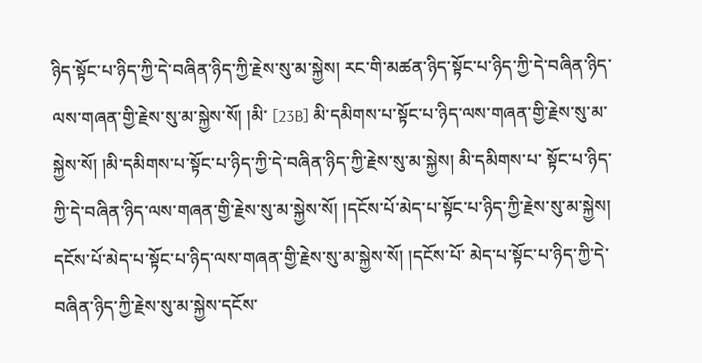ཉིད་སྟོང་པ་ཉིད་ཀྱི་དེ་བཞིན་ཉིད་ཀྱི་རྗེས་སུ་མ་སྐྱེས། རང་གི་མཚན་ཉིད་སྟོང་པ་ཉིད་ཀྱི་དེ་བཞིན་ཉིད་ལས་གཞན་གྱི་རྗེས་སུ་མ་སྐྱེས་སོ། །མི་ [23B] མི་དམིགས་པ་སྟོང་པ་ཉིད་ལས་གཞན་གྱི་རྗེས་སུ་མ་སྐྱེས་སོ། །མི་དམིགས་པ་སྟོང་པ་ཉིད་ཀྱི་དེ་བཞིན་ཉིད་ཀྱི་རྗེས་སུ་མ་སྐྱེས། མི་དམིགས་པ་ སྟོང་པ་ཉིད་ཀྱི་དེ་བཞིན་ཉིད་ལས་གཞན་གྱི་རྗེས་སུ་མ་སྐྱེས་སོ། །དངོས་པོ་མེད་པ་སྟོང་པ་ཉིད་ཀྱི་རྗེས་སུ་མ་སྐྱེས། དངོས་པོ་མེད་པ་སྟོང་པ་ཉིད་ལས་གཞན་གྱི་རྗེས་སུ་མ་སྐྱེས་སོ། །དངོས་པོ་ མེད་པ་སྟོང་པ་ཉིད་ཀྱི་དེ་བཞིན་ཉིད་ཀྱི་རྗེས་སུ་མ་སྐྱེས་དངོས་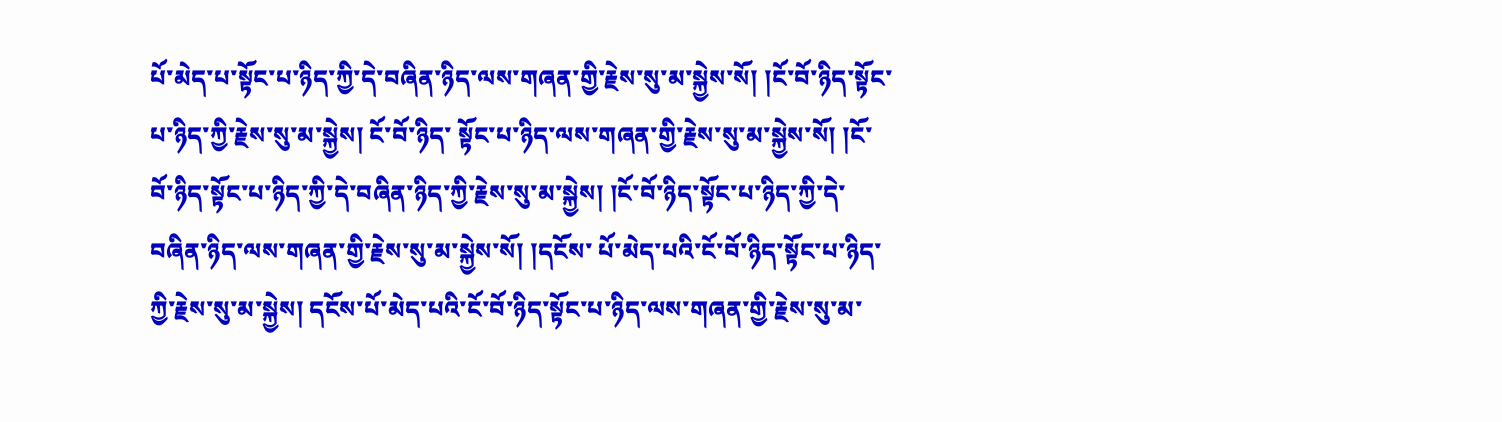པོ་མེད་པ་སྟོང་པ་ཉིད་ཀྱི་དེ་བཞིན་ཉིད་ལས་གཞན་གྱི་རྗེས་སུ་མ་སྐྱེས་སོ། །ངོ་བོ་ཉིད་སྟོང་པ་ཉིད་ཀྱི་རྗེས་སུ་མ་སྐྱེས། ངོ་བོ་ཉིད་ སྟོང་པ་ཉིད་ལས་གཞན་གྱི་རྗེས་སུ་མ་སྐྱེས་སོ། །ངོ་བོ་ཉིད་སྟོང་པ་ཉིད་ཀྱི་དེ་བཞིན་ཉིད་ཀྱི་རྗེས་སུ་མ་སྐྱེས། །ངོ་བོ་ཉིད་སྟོང་པ་ཉིད་ཀྱི་དེ་བཞིན་ཉིད་ལས་གཞན་གྱི་རྗེས་སུ་མ་སྐྱེས་སོ། །དངོས་ པོ་མེད་པའི་ངོ་བོ་ཉིད་སྟོང་པ་ཉིད་ཀྱི་རྗེས་སུ་མ་སྐྱེས། དངོས་པོ་མེད་པའི་ངོ་བོ་ཉིད་སྟོང་པ་ཉིད་ལས་གཞན་གྱི་རྗེས་སུ་མ་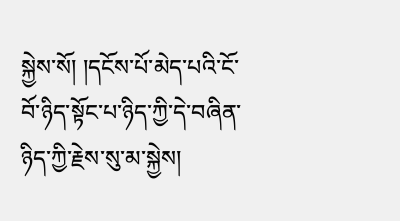སྐྱེས་སོ། །དངོས་པོ་མེད་པའི་ངོ་བོ་ཉིད་སྟོང་པ་ཉིད་ཀྱི་དེ་བཞིན་ ཉིད་ཀྱི་རྗེས་སུ་མ་སྐྱེས།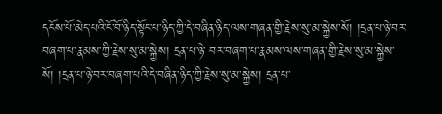དངོས་པོ་མེད་པའི་ངོ་བོ་ཉིད་སྟོང་པ་ཉིད་ཀྱི་དེ་བཞིན་ཉིད་ལས་གཞན་གྱི་རྗེས་སུ་མ་སྐྱེས་སོ། །དྲན་པ་ཉེ་བར་བཞག་པ་རྣམས་ཀྱི་རྗེས་སུ་མ་སྐྱེས། དྲན་པ་ཉེ་ བར་བཞག་པ་རྣམས་ལས་གཞན་གྱི་རྗེས་སུ་མ་སྐྱེས་སོ། །དྲན་པ་ཉེ་བར་བཞག་པའི་དེ་བཞིན་ཉིད་ཀྱི་རྗེས་སུ་མ་སྐྱེས། དྲན་པ་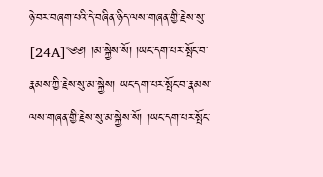ཉེ་བར་བཞག་པའི་དེ་བཞིན་ཉིད་ལས་གཞན་གྱི་རྗེས་སུ་ [24A]༄༅། །མ་སྐྱེས་སོ། །ཡང་དག་པར་སྤོང་བ་རྣམས་ཀྱི་རྗེས་སུ་མ་སྐྱེས། ཡང་དག་པར་སྤོང་བ་རྣམས་ལས་གཞན་གྱི་རྗེས་སུ་མ་སྐྱེས་སོ། །ཡང་དག་པར་སྤོང་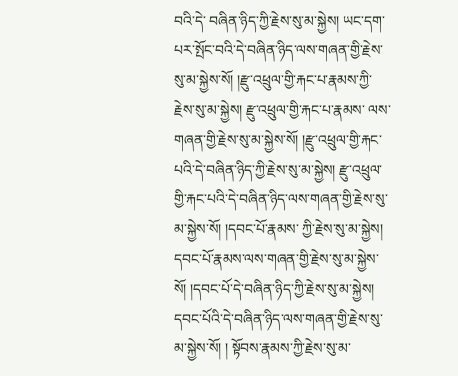བའི་དེ་ བཞིན་ཉིད་ཀྱི་རྗེས་སུ་མ་སྐྱེས། ཡང་དག་པར་སྤོང་བའི་དེ་བཞིན་ཉིད་ལས་གཞན་གྱི་རྗེས་སུ་མ་སྐྱེས་སོ། །རྫུ་འཕྲུལ་གྱི་རྐང་པ་རྣམས་ཀྱི་རྗེས་སུ་མ་སྐྱེས། རྫུ་འཕྲུལ་གྱི་རྐང་པ་རྣམས་ ལས་གཞན་གྱི་རྗེས་སུ་མ་སྐྱེས་སོ། །རྫུ་འཕྲུལ་གྱི་རྐང་པའི་དེ་བཞིན་ཉིད་ཀྱི་རྗེས་སུ་མ་སྐྱེས། རྫུ་འཕྲུལ་གྱི་རྐང་པའི་དེ་བཞིན་ཉིད་ལས་གཞན་གྱི་རྗེས་སུ་མ་སྐྱེས་སོ། །དབང་པོ་རྣམས་ ཀྱི་རྗེས་སུ་མ་སྐྱེས། དབང་པོ་རྣམས་ལས་གཞན་གྱི་རྗེས་སུ་མ་སྐྱེས་སོ། །དབང་པོ་དེ་བཞིན་ཉིད་ཀྱི་རྗེས་སུ་མ་སྐྱེས། དབང་པོའི་དེ་བཞིན་ཉིད་ལས་གཞན་གྱི་རྗེས་སུ་མ་སྐྱེས་སོ། ། སྟོབས་རྣམས་ཀྱི་རྗེས་སུ་མ་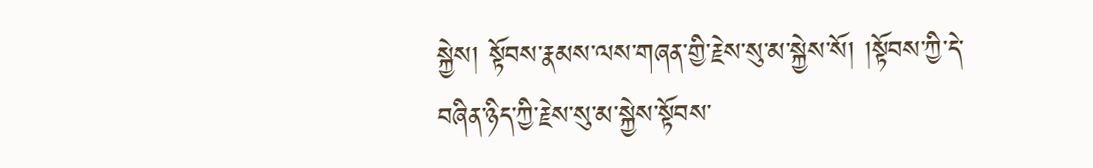སྐྱེས། སྟོབས་རྣམས་ལས་གཞན་གྱི་རྗེས་སུ་མ་སྐྱེས་སོ། །སྟོབས་ཀྱི་དེ་བཞིན་ཉིད་ཀྱི་རྗེས་སུ་མ་སྐྱེས་སྟོབས་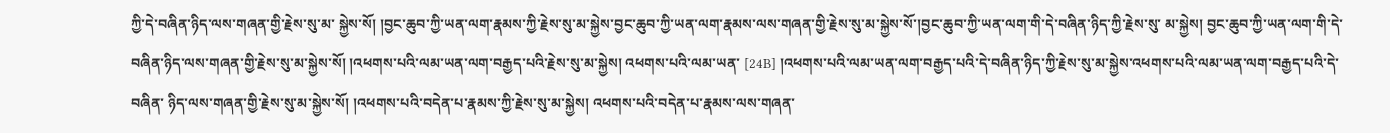ཀྱི་དེ་བཞིན་ཉིད་ལས་གཞན་གྱི་རྗེས་སུ་མ་ སྐྱེས་སོ། །བྱང་ཆུབ་ཀྱི་ཡན་ལག་རྣམས་ཀྱི་རྗེས་སུ་མ་སྐྱེས་བྱང་ཆུབ་ཀྱི་ཡན་ལག་རྣམས་ལས་གཞན་གྱི་རྗེས་སུ་མ་སྐྱེས་སོ་།བྱང་ཆུབ་ཀྱི་ཡན་ལག་གི་དེ་བཞིན་ཉིད་ཀྱི་རྗེས་སུ་ མ་སྐྱེས། བྱང་ཆུབ་ཀྱི་ཡན་ལག་གི་དེ་བཞིན་ཉིད་ལས་གཞན་གྱི་རྗེས་སུ་མ་སྐྱེས་སོ། །འཕགས་པའི་ལམ་ཡན་ལག་བརྒྱད་པའི་རྗེས་སུ་མ་སྐྱེས། འཕགས་པའི་ལམ་ཡན་ [24B] །འཕགས་པའི་ལམ་ཡན་ལག་བརྒྱད་པའི་དེ་བཞིན་ཉིད་ཀྱི་རྗེས་སུ་མ་སྐྱེས་འཕགས་པའི་ལམ་ཡན་ལག་བརྒྱད་པའི་དེ་བཞིན་ ཉིད་ལས་གཞན་གྱི་རྗེས་སུ་མ་སྐྱེས་སོ། །འཕགས་པའི་བདེན་པ་རྣམས་ཀྱི་རྗེས་སུ་མ་སྐྱེས། འཕགས་པའི་བདེན་པ་རྣམས་ལས་གཞན་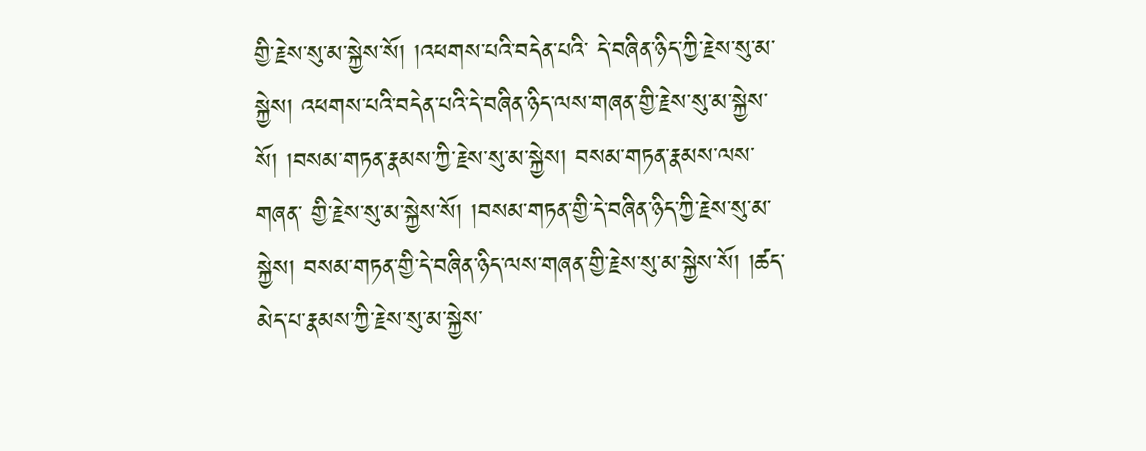གྱི་རྗེས་སུ་མ་སྐྱེས་སོ། །འཕགས་པའི་བདེན་པའི་ དེ་བཞིན་ཉིད་ཀྱི་རྗེས་སུ་མ་སྐྱེས། འཕགས་པའི་བདེན་པའི་དེ་བཞིན་ཉིད་ལས་གཞན་གྱི་རྗེས་སུ་མ་སྐྱེས་སོ། །བསམ་གཏན་རྣམས་ཀྱི་རྗེས་སུ་མ་སྐྱེས། བསམ་གཏན་རྣམས་ལས་གཞན་ གྱི་རྗེས་སུ་མ་སྐྱེས་སོ། །བསམ་གཏན་གྱི་དེ་བཞིན་ཉིད་ཀྱི་རྗེས་སུ་མ་སྐྱེས། བསམ་གཏན་གྱི་དེ་བཞིན་ཉིད་ལས་གཞན་གྱི་རྗེས་སུ་མ་སྐྱེས་སོ། །ཚད་མེད་པ་རྣམས་ཀྱི་རྗེས་སུ་མ་སྐྱེས་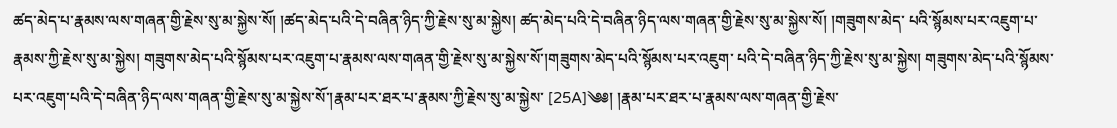ཚད་མེད་པ་རྣམས་ལས་གཞན་གྱི་རྗེས་སུ་མ་སྐྱེས་སོ། །ཚད་མེད་པའི་དེ་བཞིན་ཉིད་ཀྱི་རྗེས་སུ་མ་སྐྱེས། ཚད་མེད་པའི་དེ་བཞིན་ཉིད་ལས་གཞན་གྱི་རྗེས་སུ་མ་སྐྱེས་སོ། །གཟུགས་མེད་ པའི་སྙོམས་པར་འཇུག་པ་རྣམས་ཀྱི་རྗེས་སུ་མ་སྐྱེས། གཟུགས་མེད་པའི་སྙོམས་པར་འཇུག་པ་རྣམས་ལས་གཞན་གྱི་རྗེས་སུ་མ་སྐྱེས་སོ་།གཟུགས་མེད་པའི་སྙོམས་པར་འཇུག་ པའི་དེ་བཞིན་ཉིད་ཀྱི་རྗེས་སུ་མ་སྐྱེས། གཟུགས་མེད་པའི་སྙོམས་པར་འཇུག་པའི་དེ་བཞིན་ཉིད་ལས་གཞན་གྱི་རྗེས་སུ་མ་སྐྱེས་སོ་།རྣམ་པར་ཐར་པ་རྣམས་ཀྱི་རྗེས་སུ་མ་སྐྱེས་ [25A]༄༅། །རྣམ་པར་ཐར་པ་རྣམས་ལས་གཞན་གྱི་རྗེས་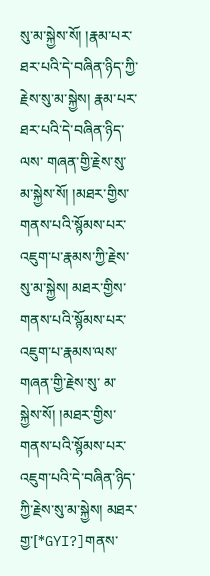སུ་མ་སྐྱེས་སོ། །རྣམ་པར་ཐར་པའི་དེ་བཞིན་ཉིད་ཀྱི་རྗེས་སུ་མ་སྐྱེས། རྣམ་པར་ཐར་པའི་དེ་བཞིན་ཉིད་ལས་ གཞན་གྱི་རྗེས་སུ་མ་སྐྱེས་སོ། །མཐར་གྱིས་གནས་པའི་སྙོམས་པར་འཇུག་པ་རྣམས་ཀྱི་རྗེས་སུ་མ་སྐྱེས། མཐར་གྱིས་གནས་པའི་སྙོམས་པར་འཇུག་པ་རྣམས་ལས་གཞན་གྱི་རྗེས་སུ་ མ་སྐྱེས་སོ། །མཐར་གྱིས་གནས་པའི་སྙོམས་པར་འཇུག་པའི་དེ་བཞིན་ཉིད་ཀྱི་རྗེས་སུ་མ་སྐྱེས། མཐར་གྱ་[*GYI?]གནས་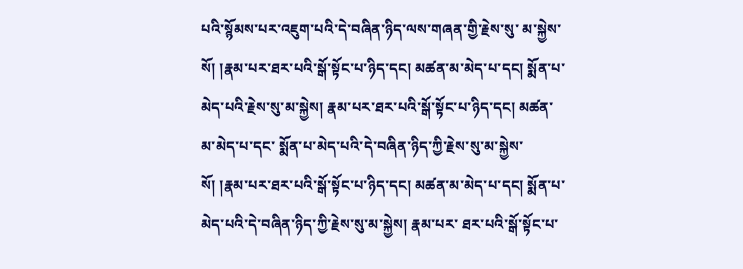པའི་སྙོམས་པར་འཇུག་པའི་དེ་བཞིན་ཉིད་ལས་གཞན་གྱི་རྗེས་སུ་ མ་སྐྱེས་སོ། །རྣམ་པར་ཐར་པའི་སྒོ་སྟོང་པ་ཉིད་དང། མཚན་མ་མེད་པ་དང། སྨོན་པ་མེད་པའི་རྗེས་སུ་མ་སྐྱེས། རྣམ་པར་ཐར་པའི་སྒོ་སྟོང་པ་ཉིད་དང། མཚན་མ་མེད་པ་དང་ སྨོན་པ་མེད་པའི་དེ་བཞིན་ཉིད་ཀྱི་རྗེས་སུ་མ་སྐྱེས་སོ། །རྣམ་པར་ཐར་པའི་སྒོ་སྟོང་པ་ཉིད་དང། མཚན་མ་མེད་པ་དང། སྨོན་པ་མེད་པའི་དེ་བཞིན་ཉིད་ཀྱི་རྗེས་སུ་མ་སྐྱེས། རྣམ་པར་ ཐར་པའི་སྒོ་སྟོང་པ་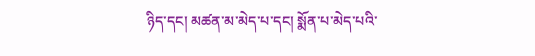ཉིད་དང། མཚན་མ་མེད་པ་དང། སྨོན་པ་མེད་པའི་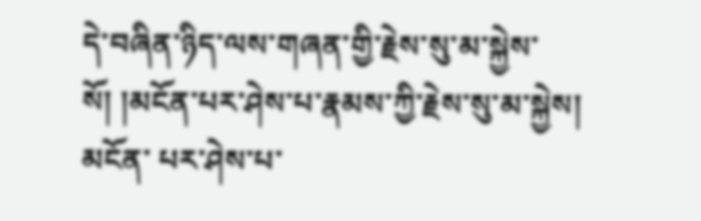དེ་བཞིན་ཉིད་ལས་གཞན་གྱི་རྗེས་སུ་མ་སྐྱེས་སོ། །མངོན་པར་ཤེས་པ་རྣམས་ཀྱི་རྗེས་སུ་མ་སྐྱེས། མངོན་ པར་ཤེས་པ་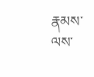རྣམས་ལས་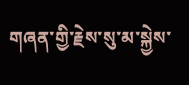གཞན་གྱི་རྗེས་སུ་མ་སྐྱེས་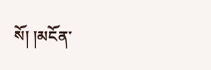སོ། །མངོན་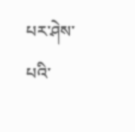པར་ཤེས་པའི་